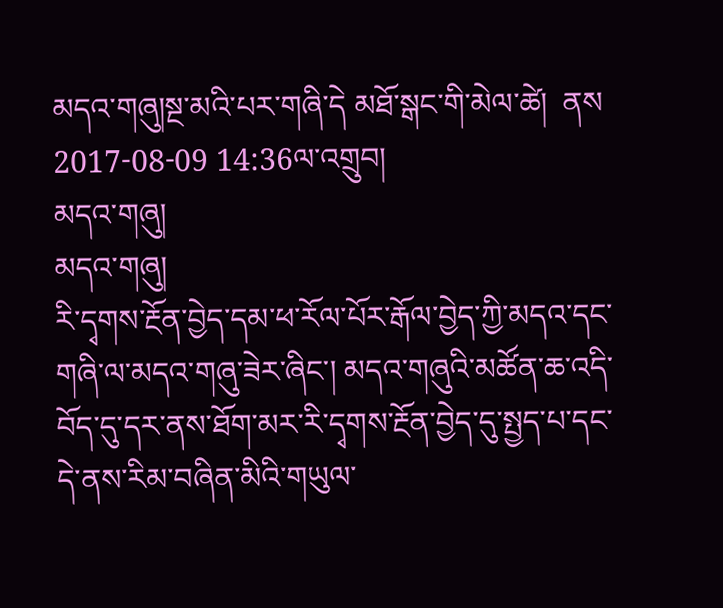མདའ་གཞུ།སྔ་མའི་པར་གཞི་དེ མཐོ་སྒང་གི་མེལ་ཚེ།  ནས 2017-08-09 14:36ལ་འགྲུབ།
མདའ་གཞུ།
མདའ་གཞུ།
རི་དྭགས་རྔོན་བྱེད་དམ་ཕ་རོལ་པོར་རྒོལ་བྱེད་ཀྱི་མདའ་དང་གཞི་ལ་མདའ་གཞུ་ཟེར་ཞིང་། མདའ་གཞུའི་མཚོན་ཆ་འདི་བོད་དུ་དར་ནས་ཐོག་མར་རི་དྭགས་རྔོན་བྱེད་དུ་སྤྱད་པ་དང་དེ་ནས་རིམ་བཞིན་མིའི་གཡུལ་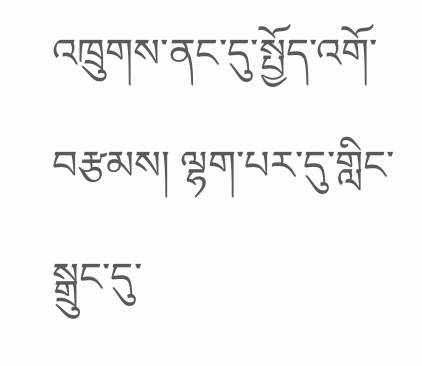འཁྲུགས་ནང་དུ་སྤྱོད་འགོ་བརྩམས། ལྷག་པར་དུ་གླིང་སྒྲུང་དུ་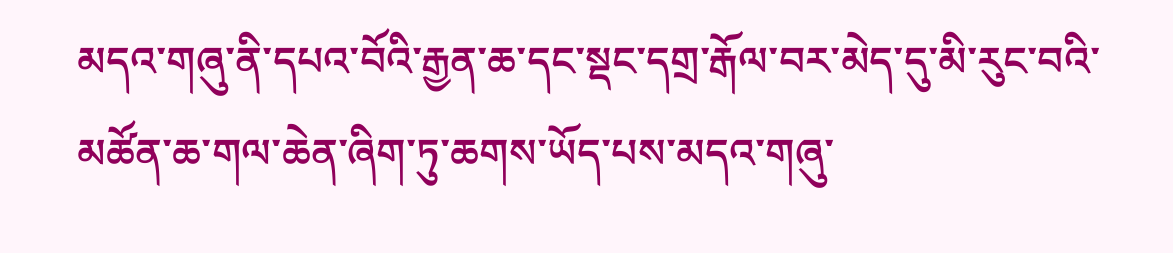མདའ་གཞུ་ནི་དཔའ་བོའི་རྒྱན་ཆ་དང་སྡང་དགྲ་རྒོལ་བར་མེད་དུ་མི་རུང་བའི་མཚོན་ཆ་གལ་ཆེན་ཞིག་ཏུ་ཆགས་ཡོད་པས་མདའ་གཞུ་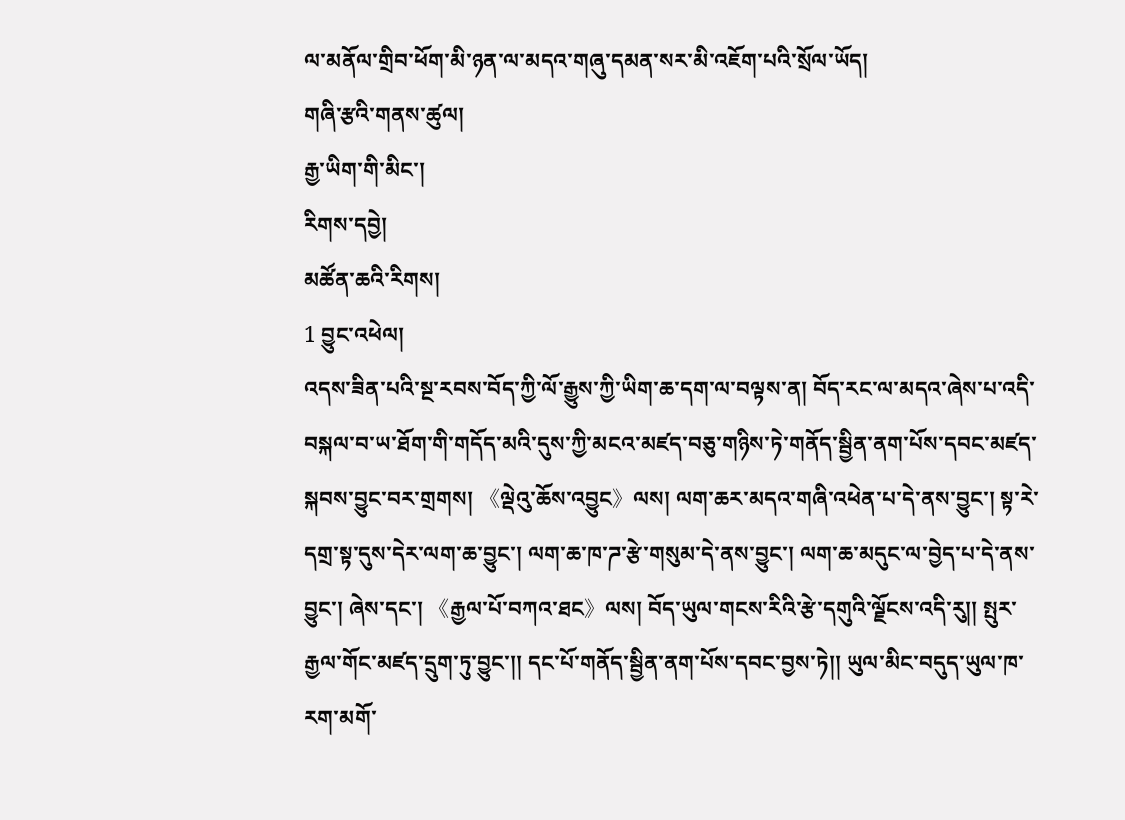ལ་མནོལ་གྲིབ་ཕོག་མི་ཉན་ལ་མདའ་གཞུ་དམན་སར་མི་འཇོག་པའི་སྲོལ་ཡོད།
གཞི་རྩའི་གནས་ཚུལ།
རྒྱ་ཡིག་གི་མིང་།
རིགས་དབྱེ།
མཚོན་ཆའི་རིགས།
1 བྱུང་འཕེལ།
འདས་ཟིན་པའི་སྔ་རབས་བོད་ཀྱི་ལོ་རྒྱུས་ཀྱི་ཡིག་ཆ་དག་ལ་བལྟས་ན། བོད་རང་ལ་མདའ་ཞེས་པ་འདི་བསྐལ་བ་ཡ་ཐོག་གི་གདོད་མའི་དུས་ཀྱི་མངའ་མཛད་བཅུ་གཉིས་ཏེ་གནོད་སྦྱིན་ནག་པོས་དབང་མཛད་སྐབས་བྱུང་བར་གྲགས། 《ལྡེའུ་ཆོས་འབྱུང》ལས། ལག་ཆར་མདའ་གཞི་འཕེན་པ་དེ་ནས་བྱུང་། སྟ་རེ་དགྲ་སྟ་དུས་དེར་ལག་ཆ་བྱུང་། ལག་ཆ་ཁ་ཌ་རྩེ་གསུམ་དེ་ནས་བྱུང་། ལག་ཆ་མདུང་ལ་བྱེད་པ་དེ་ནས་བྱུང་། ཞེས་དང་། 《རྒྱལ་པོ་བཀའ་ཐང》ལས། བོད་ཡུལ་གངས་རིའི་རྩེ་དགུའི་ལྗོངས་འདི་རུ།། སྤུར་རྒྱལ་གོང་མཛད་དྲུག་ཏུ་བྱུང་།། དང་པོ་གནོད་སྦྱིན་ནག་པོས་དབང་བྱས་ཏེ།། ཡུལ་མིང་བདུད་ཡུལ་ཁ་རག་མགོ་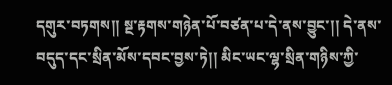དགུར་བཏགས།། སྔ་རྟགས་གཉེན་པོ་བཙན་པ་དེ་ནས་བྱུང་།། དེ་ནས་བདུད་དང་སྲིན་མོས་དབང་བྱས་ཏེ།། མིང་ཡང་ལྷ་སྲིན་གཉིས་ཀྱི་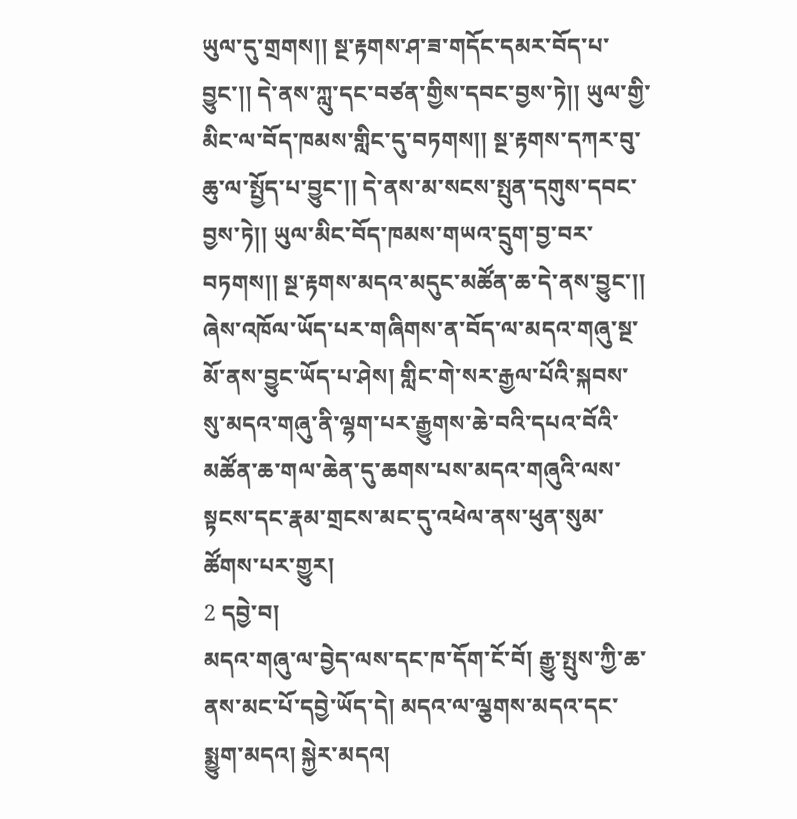ཡུལ་དུ་གྲགས།། སྔ་རྟགས་ཤ་ཟ་གདོང་དམར་བོད་པ་བྱུང་།། དེ་ནས་ཀླུ་དང་བཙན་གྱིས་དབང་བྱས་ཏེ།། ཡུལ་གྱི་མིང་ལ་བོད་ཁམས་གླིང་དུ་བཏགས།། སྔ་རྟགས་དཀར་བུ་ཆུ་ལ་སྤྱོད་པ་བྱུང་།། དེ་ནས་མ་སངས་སྤུན་དགུས་དབང་བྱས་ཏེ།། ཡུལ་མིང་བོད་ཁམས་གཡའ་དྲུག་བྱ་བར་བཏགས།། སྔ་རྟགས་མདའ་མདུང་མཚོན་ཆ་དེ་ནས་བྱུང་།། ཞེས་འཁོལ་ཡོད་པར་གཞིགས་ན་བོད་ལ་མདའ་གཞུ་སྔ་མོ་ནས་བྱུང་ཡོད་པ་ཤེས། གླིང་གེ་སར་རྒྱལ་པོའི་སྐབས་སུ་མདའ་གཞུ་ནི་ལྷག་པར་རྒྱུགས་ཆེ་བའི་དཔའ་བོའི་མཚོན་ཆ་གལ་ཆེན་དུ་ཆགས་པས་མདའ་གཞུའི་ལས་སྟངས་དང་རྣམ་གྲངས་མང་དུ་འཕེལ་ནས་ཕུན་སུམ་ཚོགས་པར་གྱུར།
2 དབྱེ་བ།
མདའ་གཞུ་ལ་བྱེད་ལས་དང་ཁ་དོག་ངོ་བོ། རྒྱུ་སྤུས་ཀྱི་ཆ་ནས་མང་པོ་དབྱེ་ཡོད་དེ། མདའ་ལ་ལྕགས་མདའ་དང་སྨྱུག་མདའ། སྐྱེར་མདའ།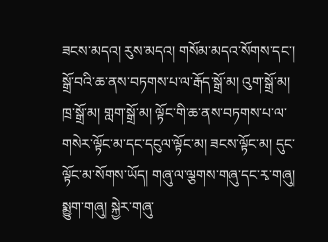ཟངས་མདའ། རུས་མདའ། གསོམ་མདའ་སོགས་དང་། སྒྲོ་བའི་ཆ་ནས་བཏགས་པ་ལ་རྒོད་སྒྲོ་མ། འུག་སྒྲོ་མ། ཁྲ་སྒྲོ་མ། གླག་སྒྲོ་མ། ལྟོང་གི་ཆ་ནས་བཏགས་པ་ལ་གསེར་ལྟོང་མ་དང་དངུལ་ལྟོང་མ། ཟངས་ལྟོང་མ། དུང་ལྟོང་མ་སོགས་ཡོད། གཞུ་ལ་ལྕགས་གཞུ་དང་རྭ་གཞུ། སྨྱུག་གཞུ། སྐྱེར་གཞུ་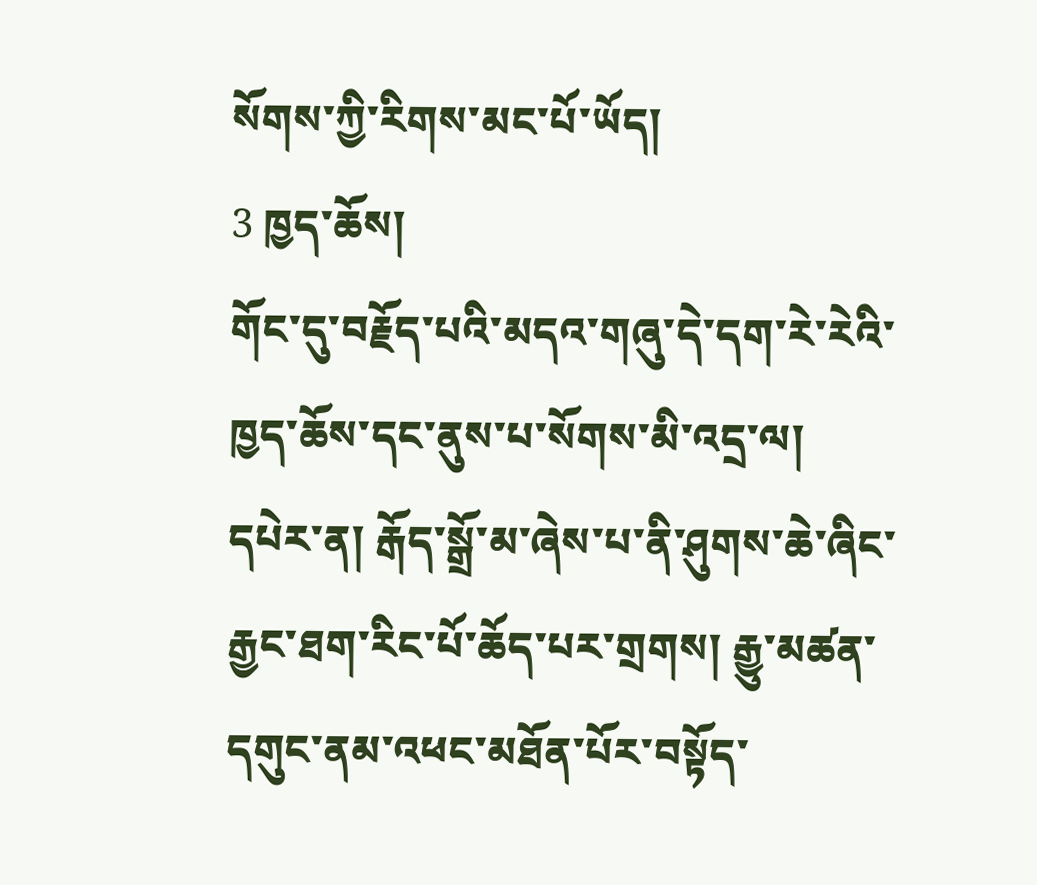སོགས་ཀྱི་རིགས་མང་པོ་ཡོད།
3 ཁྱད་ཆོས།
གོང་དུ་བརྗོད་པའི་མདའ་གཞུ་དེ་དག་རེ་རེའི་ཁྱད་ཆོས་དང་ནུས་པ་སོགས་མི་འདྲ་ལ། དཔེར་ན། རྒོད་སྒྲོ་མ་ཞེས་པ་ནི་ཤུགས་ཆེ་ཞིང་རྒྱང་ཐག་རིང་པོ་ཆོད་པར་གྲགས། རྒྱུ་མཚན་དགུང་ནམ་འཕང་མཐོན་པོར་བསྟོད་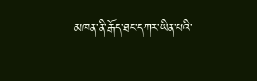མཁན་ནི་རྒོད་ཐང་དཀར་ཡིན་པའི་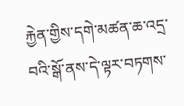རྐྱེན་གྱིས་དགེ་མཚན་ཆ་འདྲ་བའི་སྒོ་ནས་དེ་ལྟར་བཏགས་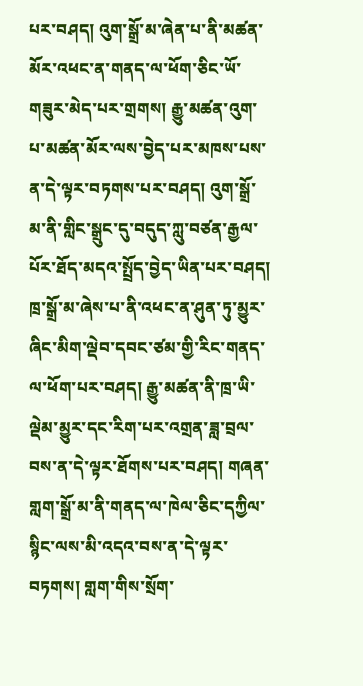པར་བཤད། འུག་སྒྲོ་མ་ཞེན་པ་ནི་མཚན་མོར་འཕང་ན་གནད་ལ་ཕོག་ཅིང་ཡོ་གཟུར་མེད་པར་གྲགས། རྒྱུ་མཚན་འུག་པ་མཚན་མོར་ལས་བྱེད་པར་མཁས་པས་ན་དེ་ལྟར་བཏགས་པར་བཤད། འུག་སྒྲོ་མ་ནི་གླིང་སྒྲུང་དུ་བདུད་ཀླུ་བཙན་རྒྱལ་པོར་ཐོད་མདའ་སྤྲོད་བྱེད་ཡིན་པར་བཤད། ཁྲ་སྒྲོ་མ་ཞེས་པ་ནི་འཕང་ན་ཤུན་ཏུ་མྱུར་ཞིང་མིག་ལྡེབ་དབང་ཙམ་གྱི་རིང་གནད་ལ་ཕོག་པར་བཤད། རྒྱུ་མཚན་ནི་ཁྲ་ཡི་ལྡེམ་མྱུར་དང་རིག་པར་འགྲན་ཟླ་བྲལ་བས་ན་དེ་ལྟར་ཐོགས་པར་བཤད། གཞན་གླག་སྒྲོ་མ་ནི་གནད་ལ་ཁེལ་ཅིང་དཀྱིལ་སྙིང་ལས་མི་འདའ་བས་ན་དེ་ལྟར་བཏགས། གླག་གིས་སྲོག་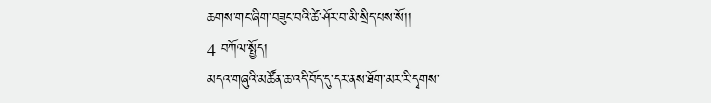ཆགས་གང་ཞིག་བཟུང་བའི་ཚེ་ཤོར་བ་མི་སྲིད་པས་སོ།།
4 བཀོལ་སྤྱོད།
མདའ་གཞུའི་མཚོན་ཆ་འདི་བོད་དུ་དར་ནས་ཐོག་མར་རི་དྭགས་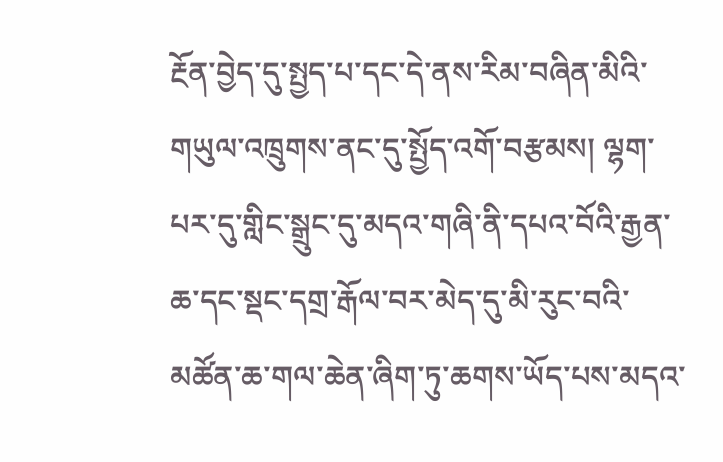རྔོན་བྱེད་དུ་སྤྱད་པ་དང་དེ་ནས་རིམ་བཞིན་མིའི་གཡུལ་འཁྲུགས་ནང་དུ་སྤྱོད་འགོ་བརྩམས། ལྷག་པར་དུ་གླིང་སྒྲུང་དུ་མདའ་གཞི་ནི་དཔའ་བོའི་རྒྱན་ཆ་དང་སྡང་དགྲ་རྒོལ་བར་མེད་དུ་མི་རུང་བའི་མཚོན་ཆ་གལ་ཆེན་ཞིག་ཏུ་ཆགས་ཡོད་པས་མདའ་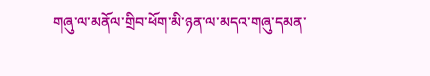གཞུ་ལ་མནོལ་གྲིབ་ཕོག་མི་ཉན་ལ་མདའ་གཞུ་དམན་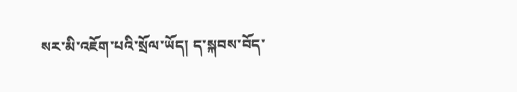སར་མི་འཇོག་པའི་སྲོལ་ཡོད། ད་སྐབས་བོད་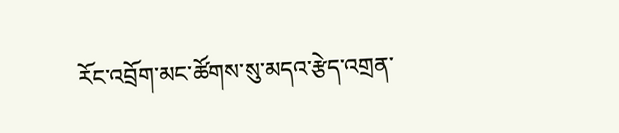རོང་འབྲོག་མང་ཚོགས་སུ་མདའ་རྩེད་འགྲན་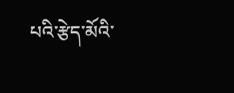པའི་རྩེད་མོའི་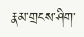རྣམ་གྲངས་ཤིག་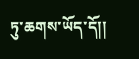ཏུ་ཆགས་ཡོད་དོ།།